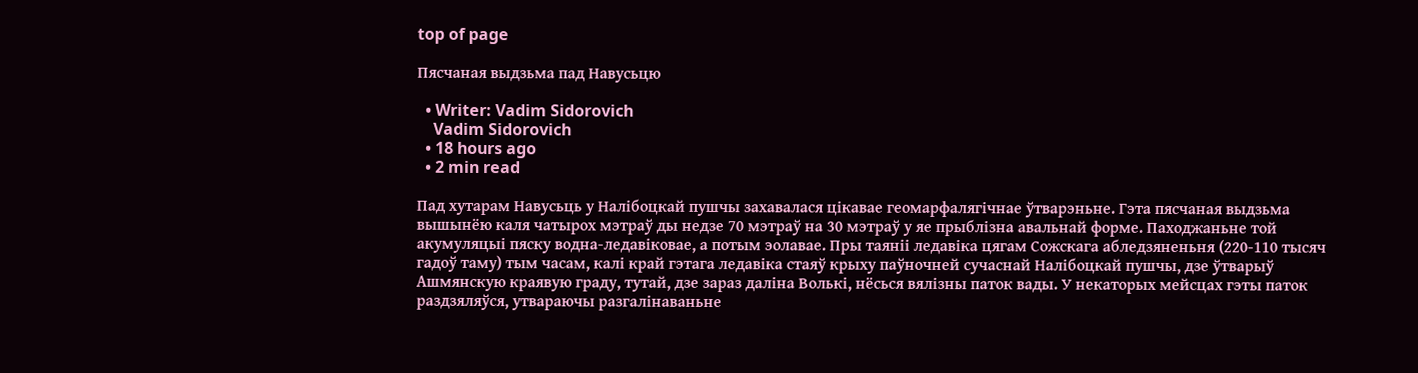top of page

Пясчаная выдзьма пад Навусьцю

  • Writer: Vadim Sidorovich
    Vadim Sidorovich
  • 18 hours ago
  • 2 min read

Пад хутарам Навусьць у Налібоцкай пушчы захавалася цікавае геомарфалягічнае ўтварэньне. Гэта пясчаная выдзьма вышынёю каля чатырох мэтраў ды недзе 70 мэтраў на 30 мэтраў у яе прыблізна авальнай форме. Паходжаньне той акумуляцыі пяску водна-ледавіковае, а потым эолавае. Пры таяніі ледавіка цягам Сожскага абледзяненьня (220-110 тысяч гадоў таму) тым часам, калі край гэтага ледавіка стаяў крыху паўночней сучаснай Налібоцкай пушчы, дзе ўтварыў Ашмянскую краявую граду, тутай, дзе зараз даліна Волькі, нёсься вялізны паток вады. У некаторых мейсцах гэты паток раздзяляўся, утвараючы разгалінаваньне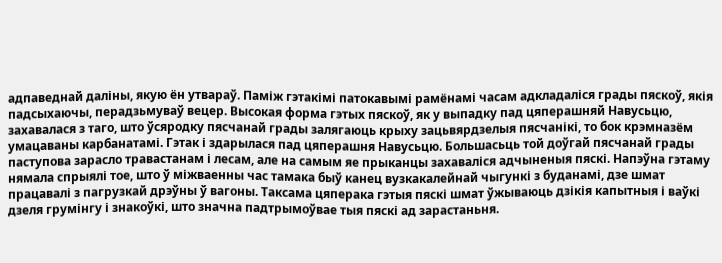адпаведнай даліны, якую ён утвараў. Паміж гэтакімі патокавымі рамёнамі часам адкладаліся грады пяскоў, якія падсыхаючы, перадзьмуваў вецер. Высокая форма гэтых пяскоў, як у выпадку пад цяперашняй Навусьцю, захавалася з таго, што ўсяродку пясчанай грады залягаюць крыху зацьвярдзелыя пясчанікі, то бок крэмназём умацаваны карбанатамі. Гэтак і здарылася пад цяперашня Навусьцю. Большасьць той доўгай пясчанай грады паступова зарасло травастанам і лесам, але на самым яе прыканцы захаваліся адчыненыя пяскі. Напэўна гэтаму нямала спрыялі тое, што ў міжваенны час тамака быў канец вузкакалейнай чыгункі з буданамі, дзе шмат працавалі з пагрузкай дрэўны ў вагоны. Таксама цяперака гэтыя пяскі шмат ўжываюць дзікія капытныя і ваўкі дзеля грумінгу і знакоўкі, што значна падтрымоўвае тыя пяскі ад зарастаньня.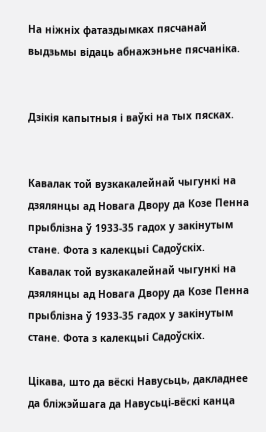На ніжніх фатаздымках пясчанай выдзьмы відаць абнажэньне пясчаніка.


Дзікія капытныя і ваўкі на тых пясках.


Кавалак той вузкакалейнай чыгункі на дзялянцы ад Новага Двору да Козе Пенна прыблізна ў 1933-35 гадох у закінутым стане. Фота з калекцыі Садоўскіх.
Кавалак той вузкакалейнай чыгункі на дзялянцы ад Новага Двору да Козе Пенна прыблізна ў 1933-35 гадох у закінутым стане. Фота з калекцыі Садоўскіх.

Цікава, што да вёскі Навусьць, дакладнее да бліжэйшага да Навусьці-вёскі канца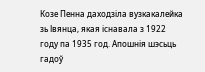Козе Пенна даходзіла вузкакалейка зь Івянца, якая існавала з 1922 году па 1935 год. Апошнія шэсьць гадоў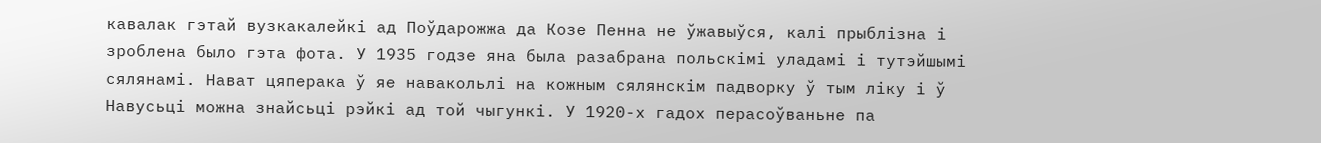кавалак гэтай вузкакалейкі ад Поўдарожжа да Козе Пенна не ўжавыўся, калі прыблізна і зроблена было гэта фота. У 1935 годзе яна была разабрана польскімі уладамі і тутэйшымі сялянамі. Нават цяперака ў яе навакольлі на кожным сялянскім падворку ў тым ліку і ў Навусьці можна знайсьці рэйкі ад той чыгункі. У 1920-х гадох перасоўваньне па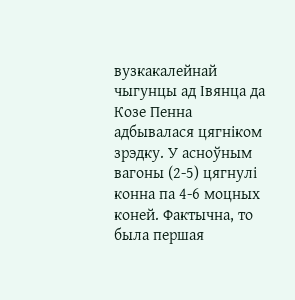вузкакалейнай чыгунцы ад Івянца да Козе Пенна адбывалася цягніком зрэдку. У асноўным вагоны (2-5) цягнулі конна па 4-6 моцных коней. Фактычна, то была першая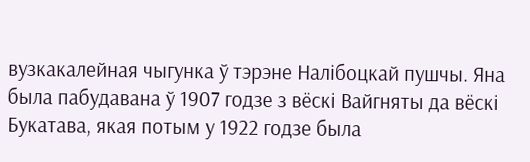вузкакалейная чыгунка ў тэрэне Налібоцкай пушчы. Яна была пабудавана ў 1907 годзе з вёскі Вайгняты да вёскі Букатава, якая потым у 1922 годзе была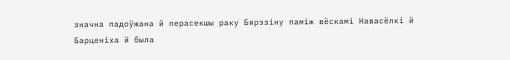значна падоўжана й перасекшы раку Бярэзіну паміж вёскамі Навасёлкі й Барценіха й была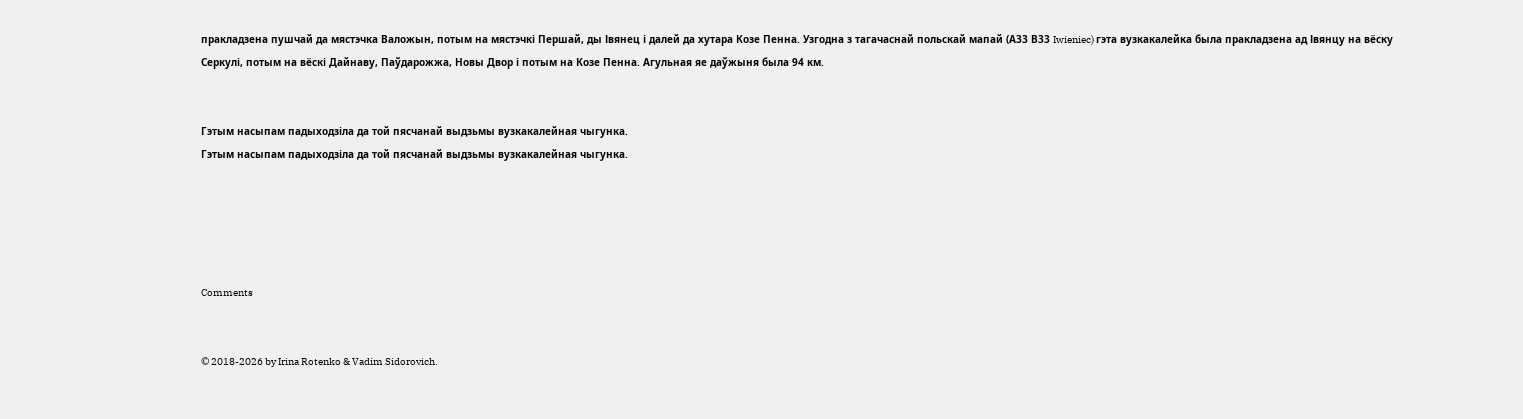пракладзена пушчай да мястэчка Валожын, потым на мястэчкі Першай, ды Івянец і далей да хутара Козе Пенна. Узгодна з тагачаснай польскай мапай (А33 В33 Iwieniec) гэта вузкакалейка была пракладзена ад Івянцу на вёску Серкулі, потым на вёскі Дайнаву, Паўдарожжа, Новы Двор і потым на Козе Пенна. Агульная яе даўжыня была 94 км.


Гэтым насыпам падыходзіла да той пясчанай выдзьмы вузкакалейная чыгунка.
Гэтым насыпам падыходзіла да той пясчанай выдзьмы вузкакалейная чыгунка.





Comments


© 2018-2026 by Irina Rotenko & Vadim Sidorovich.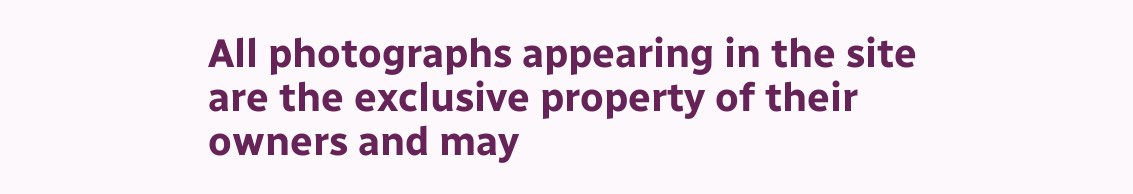All photographs appearing in the site are the exclusive property of their owners and may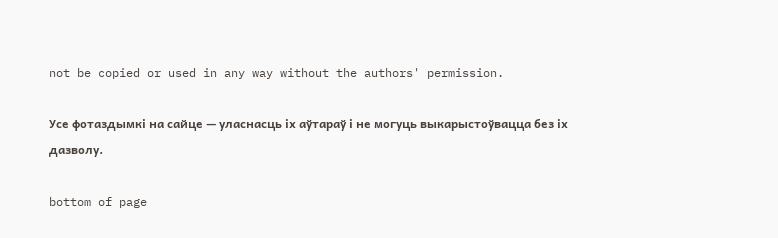not be copied or used in any way without the authors' permission.

Усе фотаздымкі на сайце — уласнасць іх аўтараў і не могуць выкарыстоўвацца без іх дазволу.

bottom of page